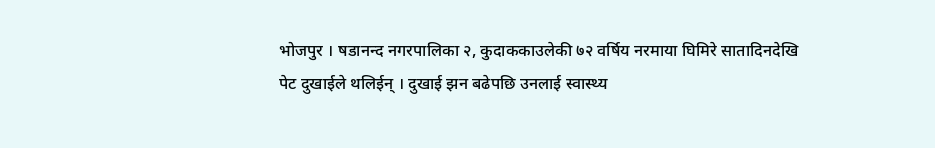भोजपुर । षडानन्द नगरपालिका २, कुदाककाउलेकी ७२ वर्षिय नरमाया घिमिरे सातादिनदेखि पेट दुखाईले थलिईन् । दुखाई झन बढेपछि उनलाई स्वास्थ्य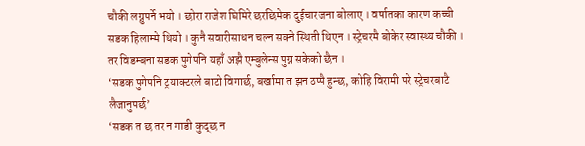चौकी लग्नुपर्ने भयो । छोरा राजेश घिमिरे छरछिमेक दुईचारजना बोलाए । वर्षातका कारण कच्ची सडक हिलाम्मे थियो । कुनै सवारीसाधन चल्न सक्ने स्थिती थिएन । स्ट्रेचरमै बोकेर स्वास्थ्य चौकी । तर विडम्बना सडक पुगेपनि यहाँ अझै एम्बुलेन्स पुग्न सकेको छैन ।
‘सडक पुगेपनि ट्रयाक्टरले बाटो विगार्छ, बर्खामा त झन ठप्पै हुन्छ, कोहि विरामी परे स्ट्रेचरबाटै लैजानुपर्छ’
‘सडक त छ तर न गाडी कुद्छ न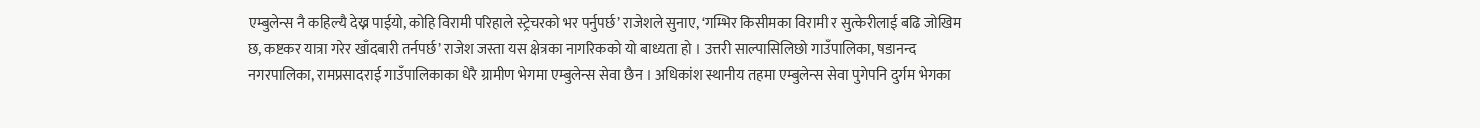एम्बुलेन्स नै कहिल्यै देख्न पाईयो, कोहि विरामी परिहाले स्ट्रेचरको भर पर्नुपर्छ’ राजेशले सुनाए, ‘गम्भिर किसीमका विरामी र सुत्केरीलाई बढि जोखिम छ, कष्टकर यात्रा गरेर खाँदबारी तर्नपर्छ’ राजेश जस्ता यस क्षेत्रका नागरिकको यो बाध्यता हो । उत्तरी साल्पासिलिछो गाउँपालिका, षडानन्द नगरपालिका, रामप्रसादराई गाउँपालिकाका धेरै ग्रामीण भेगमा एम्बुलेन्स सेवा छैन । अधिकांश स्थानीय तहमा एम्बुलेन्स सेवा पुगेपनि दुर्गम भेगका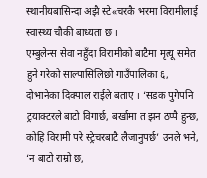स्थानीयबासिन्दा अझै स्टे«चरकै भरमा विरामीलाई स्वास्थ्य चौकी बाध्यता छ ।
एम्बुलेन्स सेवा नहुँदा विरामीको बाटैमा मृत्यू समेत हुने गरेको साल्पासिलिछो गाउँपालिका ६, दोभानेका दिक्पाल राईले बताए । ‘सडक पुगेपनि ट्रयाक्टरले बाटो विगार्छ, बर्खामा त झन ठप्पै हुन्छ, कोहि विरामी परे स्ट्रेचरबाटै लैजानुपर्छ’ उनले भने, ‘न बाटो राम्रो छ,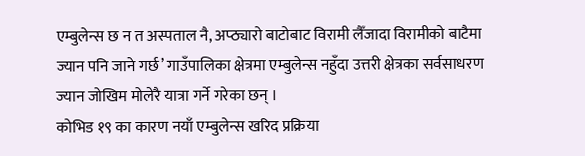एम्बुलेन्स छ न त अस्पताल नै, अप्ठ्यारो बाटोबाट विरामी लैँजादा विरामीको बाटैमा ज्यान पनि जाने गर्छ’ गाउँपालिका क्षेत्रमा एम्बुलेन्स नहुँदा उत्तरी क्षेत्रका सर्वसाधरण ज्यान जोखिम मोलेरै यात्रा गर्ने गरेका छन् ।
कोभिड १९ का कारण नयाँ एम्बुलेन्स खरिद प्रक्रिया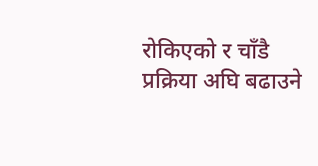रोकिएको र चाँडै प्रक्रिया अघि बढाउने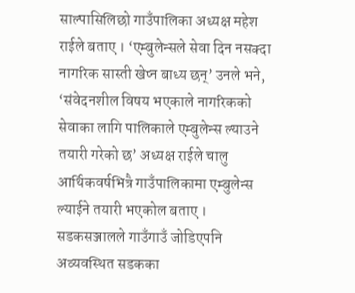साल्पासिलिछो गाउँपालिका अध्यक्ष महेश राईले बताए । ‘एम्बुलेन्सले सेवा दिन नसक्दा नागरिक सास्ती खेप्न बाध्य छन्’ उनले भने, ‘संवेदनशील विषय भएकाले नागरिकको सेवाका लागि पालिकाले एम्बुलेन्स ल्याउने तयारी गरेको छ’ अध्यक्ष राईले चालु आर्थिकवर्षभित्रै गाउँपालिकामा एम्बुलेन्स ल्याईने तयारी भएकोल बताए ।
सडकसञ्जालले गाउँगाउँ जोडिएपनि अव्यवस्थित सडकका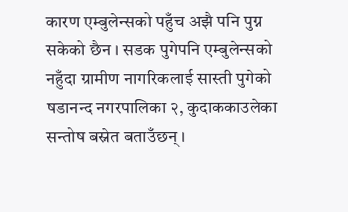कारण एम्बुलेन्सको पहुँच अझै पनि पुग्न सकेको छैन । सडक पुगेपनि एम्बुलेन्सको नहुँदा ग्रामीण नागरिकलाई सास्ती पुगेको षडानन्द नगरपालिका २, कुदाककाउलेका सन्तोष बस्नेत बताउँछन् ।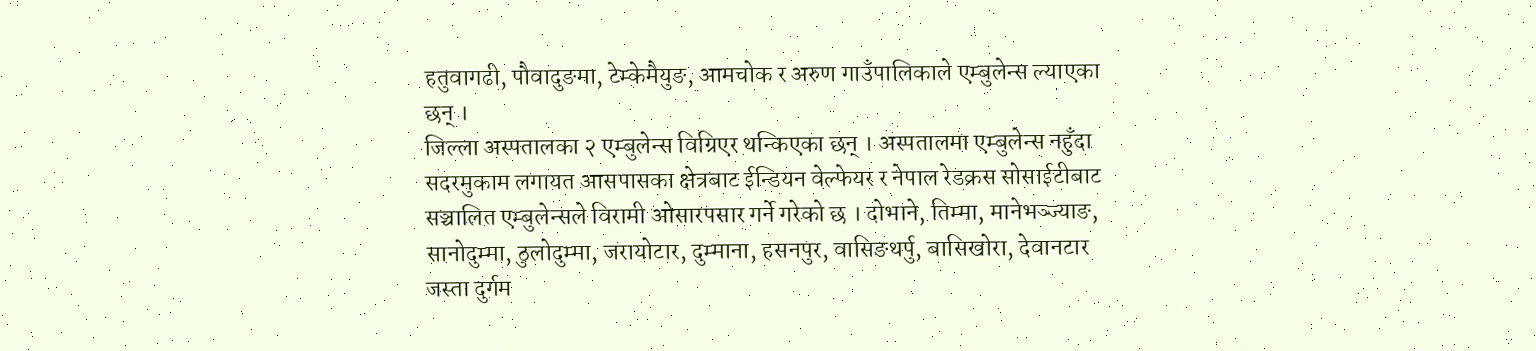हतुवागढी, पौवादुङमा, टेम्केमैयुङ, आमचोक र अरुण गाउँपालिकाले एम्बुलेन्स ल्याएका छन् ।
जिल्ला अस्पतालका २ एम्बुलेन्स विग्रिएर थन्किएका छन् । अस्पतालमा एम्बुलेन्स नहुँदा सदरमुकाम लगायत आसपासका क्षेत्रबाट ईन्डियन वेल्फेयर र नेपाल रेडक्रस सोसाईटीबाट सञ्चालित एम्बुलेन्सले विरामी ओसारपसार गर्ने गरेको छ । दोभाने, तिम्मा, मानेभञ्ज्याङ, सानोदुम्मा, ठुलोदुम्मा, जरायोटार, दुम्माना, हसनपुर, वासिङथर्पु, बासिखोरा, देवानटार जस्ता दुर्गम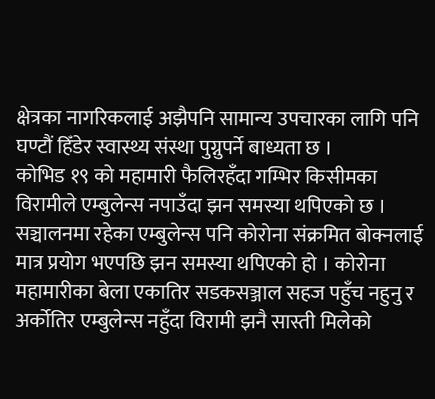क्षेत्रका नागरिकलाई अझैपनि सामान्य उपचारका लागि पनि घण्टौं हिँडेर स्वास्थ्य संस्था पुग्नुपर्ने बाध्यता छ ।
कोभिड १९ को महामारी फैलिरहँदा गम्भिर किसीमका विरामीले एम्बुलेन्स नपाउँदा झन समस्या थपिएको छ । सञ्चालनमा रहेका एम्बुलेन्स पनि कोरोना संक्रमित बोक्नलाई मात्र प्रयोग भएपछि झन समस्या थपिएको हो । कोरोना महामारीका बेला एकातिर सडकसञ्जाल सहज पहुँच नहुनु र अर्कोतिर एम्बुलेन्स नहुँदा विरामी झनै सास्ती मिलेको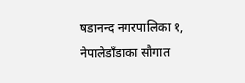षडानन्द नगरपालिका १, नेपालेडाँडाका सौगात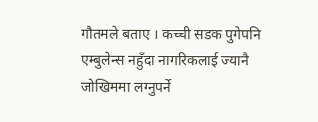गौतमले बताए । कच्ची सडक पुगेपनि एम्बुलेन्स नहुँदा नागरिकलाई ज्यानै जोखिममा लग्नुपर्ने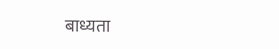बाध्यता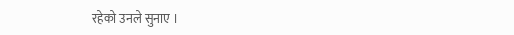रहेको उनले सुनाए ।